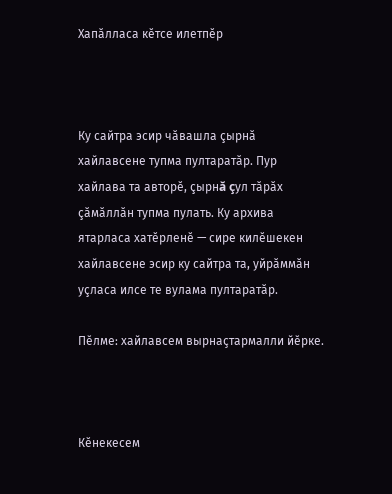Хапăлласа кĕтсе илетпĕр



Ку сайтра эсир чăвашла çырнă хайлавсене тупма пултаратăр. Пур хайлава та авторĕ, çырнă çул тăрăх çăмăллăн тупма пулать. Ку архива ятарласа хатĕрленĕ — сире килĕшекен хайлавсене эсир ку сайтра та, уйрăммăн уçласа илсе те вулама пултаратăр.

Пӗлме: хайлавсем вырнаҫтармалли йӗрке.



Кĕнекесем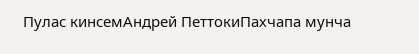Пулас кинсемАндрей ПеттокиПахчапа мунча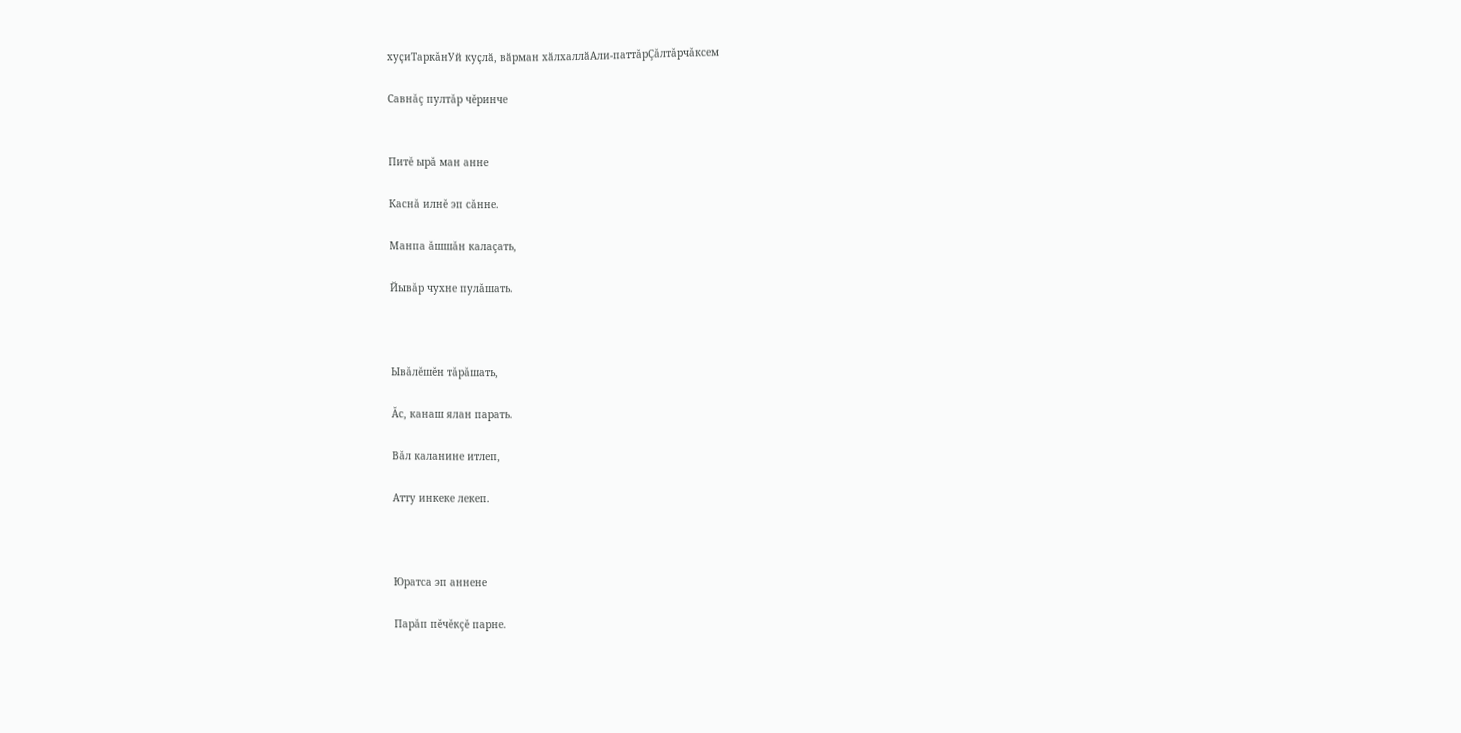хуҫиТаркăнУй куҫлӑ, вӑрман хӑлхаллӑАли-паттăрÇăлтăрчăксем

Савнăç пултăр чĕринче


Питĕ ырă ман анне

Каснă илнĕ эп сăнне.

Манпа ăшшăн калаçать,

Йывăр чухне пулăшать.



Ывăлĕшĕн тăрăшать,

Ăс, канаш ялан парать.

Вăл каланине итлеп,

Атту инкеке лекеп.



Юратса эп аннене

Парăп пĕчĕкçĕ парне.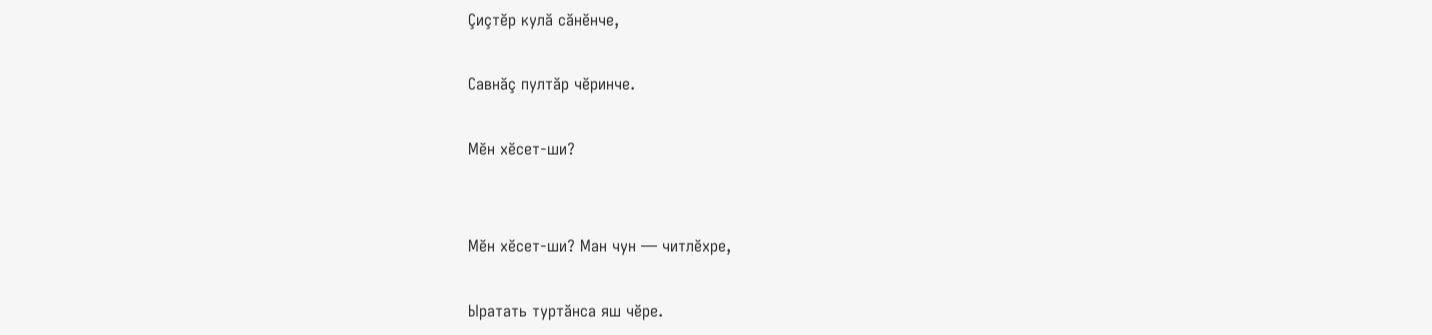Çиçтĕр кулă сăнĕнче,

Савнăç пултăр чĕринче.

Мĕн хĕсет-ши?


Мĕн хĕсет-ши? Ман чун — читлĕхре,

Ыратать туртăнса яш чĕре.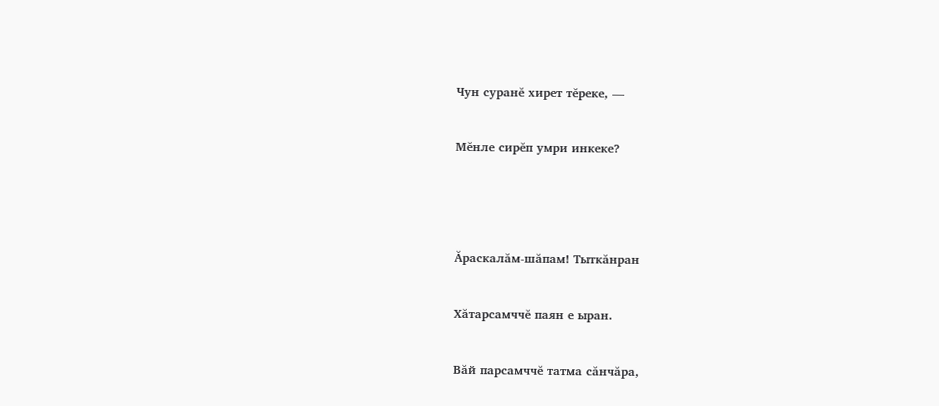Чун суранĕ хирет тĕреке, —

Мĕнле сирĕп умри инкеке?



Ăраскалăм-шăпам! Тыткăнран

Хăтарсамччĕ паян е ыран.

Вăй парсамччĕ татма сăнчăра,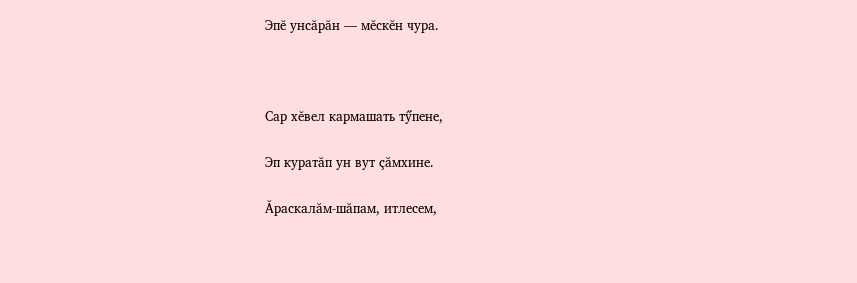Эпĕ унсăрăн — мĕскĕн чура.



Сар хĕвел кармашать тӳпене,

Эп куратăп ун вут çăмхине.

Ăраскалăм-шăпам, итлесем,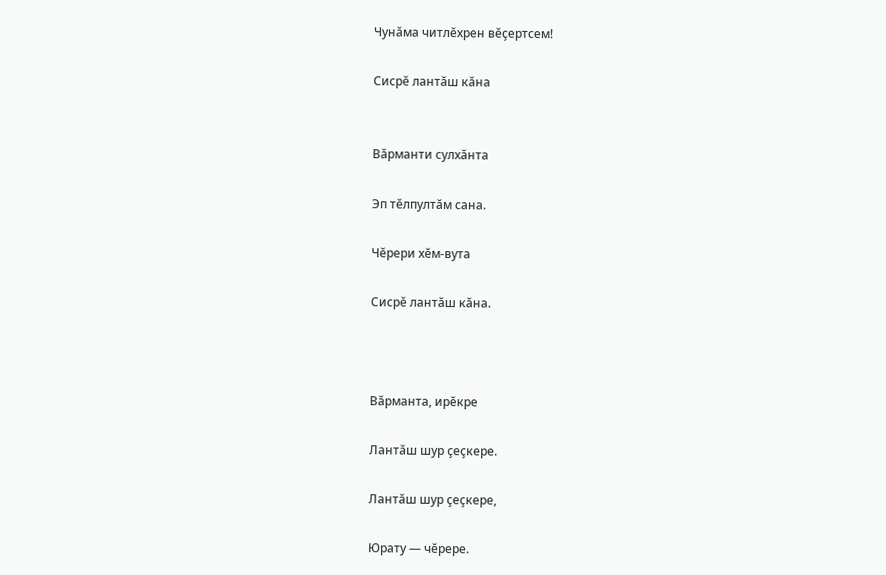Чунăма читлĕхрен вĕçертсем!

Сисрĕ лантăш кăна


Вăрманти сулхăнта

Эп тĕлпултăм сана.

Чĕрери хĕм-вута

Сисрĕ лантăш кăна.



Вăрманта, ирĕкре

Лантăш шур çеçкере.

Лантăш шур çеçкере,

Юрату — чĕрере.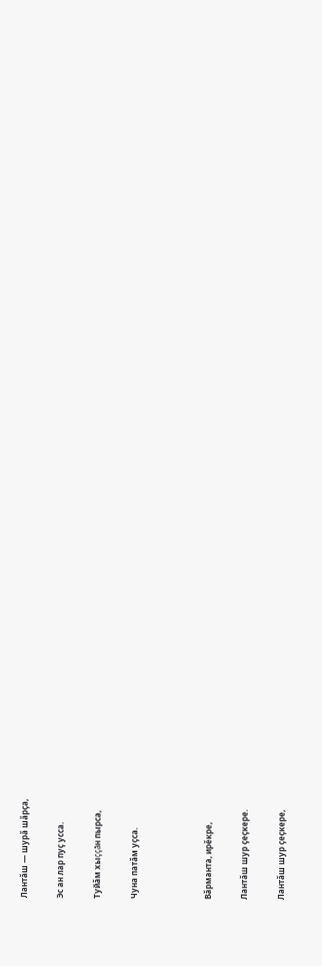Лантăш — шурă шăрçа,

Эс ан лар пуç усса.

Туйăм хыççăн пырса,

Чуна патăм уçса.



Вăрманта, ирĕкре,

Лантăш шур çеçкере.

Лантăш шур çеçкере,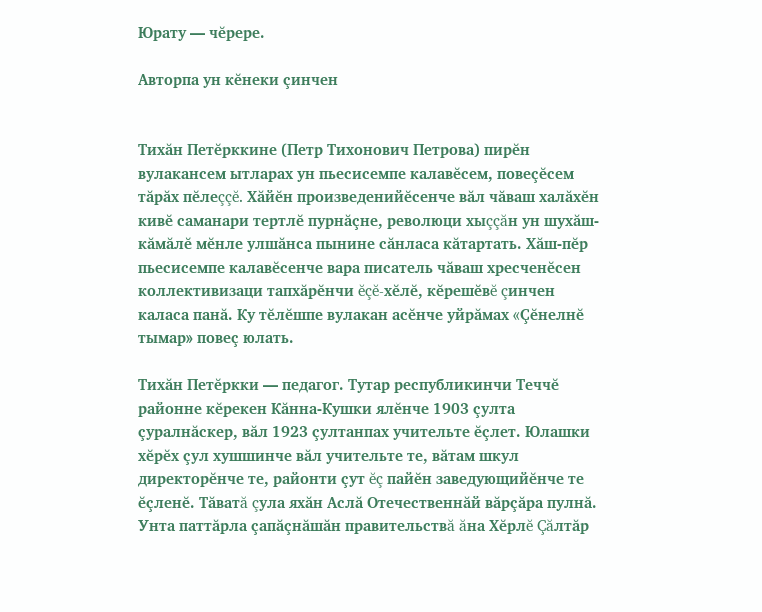Юрату — чĕрере.

Авторпа ун кĕнеки çинчен


Тихăн Петĕрккине (Петр Тихонович Петрова) пирĕн вулаканcем ытларах ун пьесисемпе калавĕсем, повеçĕсем тăрăх пĕлеççĕ. Хăйĕн произведенийĕсенче вăл чăваш халăхĕн кивĕ саманари тертлĕ пурнăçне, революци хыççăн ун шухăш-кăмăлĕ мĕнле улшăнса пынине сăнласа кăтартать. Хăш-пĕр пьесисемпе калавĕсенче вара писатель чăваш хресченĕсен коллективизаци тапхăрĕнчи ĕçĕ-хĕлĕ, кĕрешĕвĕ çинчен каласа панă. Ку тĕлĕшпе вулакан асĕнче уйрăмах «Çĕнелнĕ тымар» повеç юлать.

Тихăн Петĕркки — педагог. Тутар республикинчи Теччĕ районне кĕрекен Кăнна-Кушки ялĕнче 1903 çулта çуралнăскер, вăл 1923 çултанпах учительте ĕçлет. Юлашки хĕрĕх çул хушшинче вăл учительте те, вăтам шкул директорĕнче те, районти çут ĕç пайĕн заведующийĕнче те ĕçленĕ. Тăватă çула яхăн Аслă Отечественнăй вăрçăра пулнă. Унта паттăрла çапăçнăшăн правительствă ăна Хĕрлĕ Çăлтăр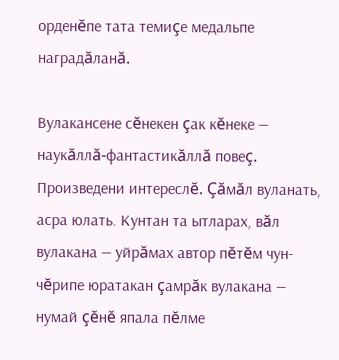орденĕпе тата темиçе медальпе наградăланă.

Вулакансене сĕнекен çак кĕнеке — наукăллă-фантастикăллă повеç. Произведени интереслĕ. Çăмăл вуланать, асра юлать. Кунтан та ытларах, вăл вулакана — уйрăмах автор пĕтĕм чун-чĕрипе юратакан çамрăк вулакана — нумай çĕнĕ япала пĕлме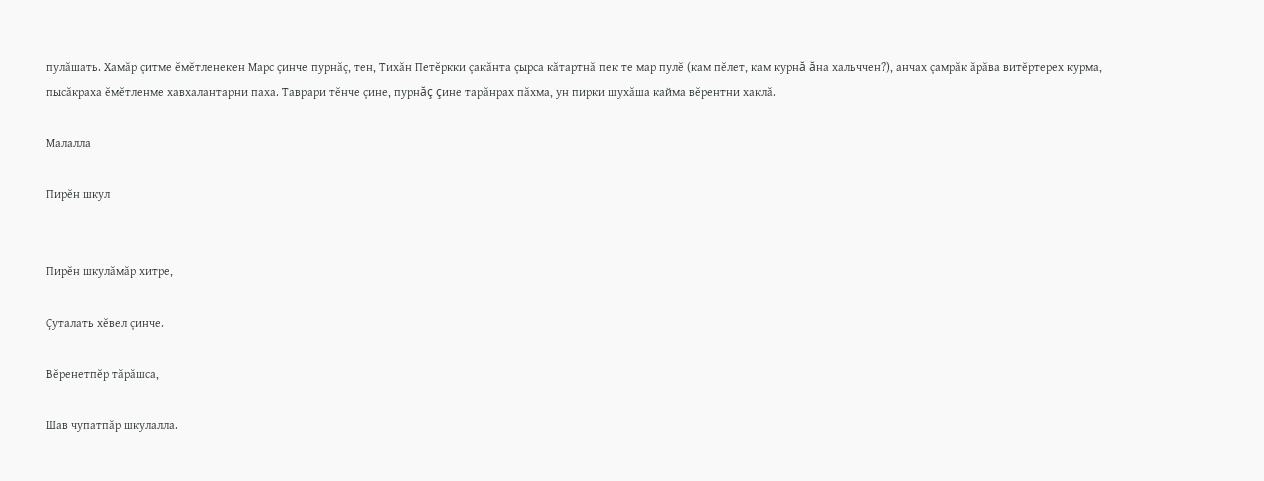пулăшать. Хамăр çитме ĕмĕтленекен Марс çинче пурнăç, тен, Тихăн Петĕркки çакăнта çырса кăтартнă пек те мар пулĕ (кам пĕлет, кам курнă ăна хальччен?), анчах çамрăк ăрăва витĕртерех курма, пысăкраха ĕмĕтленме хавхалантарни паха. Таврари тĕнче çине, пурнăç çине тарăнрах пăхма, ун пирки шухăша кайма вĕрентни хаклă.

Малалла

Пирĕн шкул


Пирĕн шкулăмăр хитре,

Çуталать хĕвел çинче.

Вĕренетпĕр тăрăшса,

Шав чупатпăр шкулалла.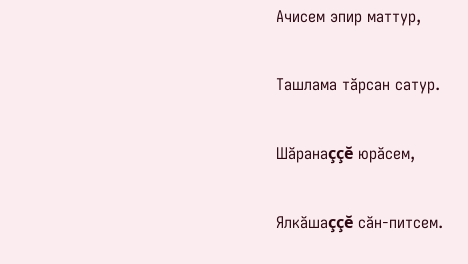Ачисем эпир маттур,

Ташлама тăрсан сатур.

Шăранаççĕ юрăсем,

Ялкăшаççĕ сăн-питсем.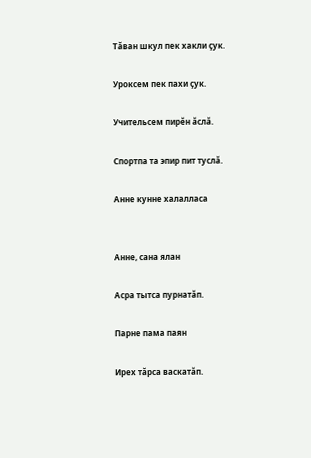Тăван шкул пек хакли çук.

Уроксем пек пахи çук.

Учительсем пирĕн ăслă.

Спортпа та эпир пит туслă.

Анне кунне халалласа


Анне, сана ялан

Асра тытса пурнатăп.

Парне пама паян

Ирех тăрса васкатăп.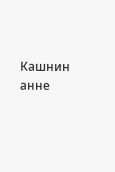Кашнин анне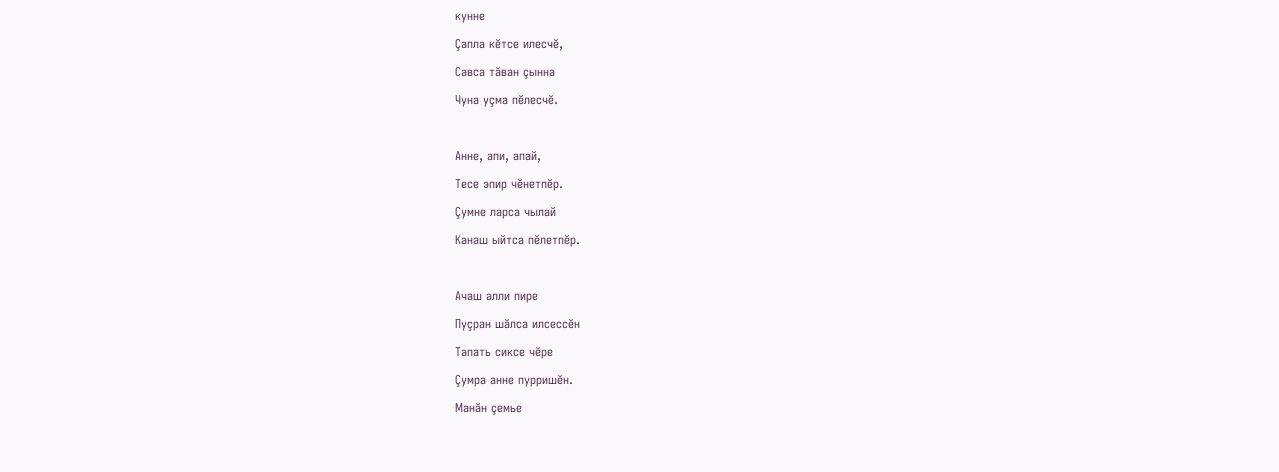кунне

Çапла кĕтсе илесчĕ,

Савса тăван çынна

Чуна уçма пĕлесчĕ.



Анне, апи, апай,

Тесе эпир чĕнетпĕр.

Çумне ларса чылай

Канаш ыйтса пĕлетпĕр.



Ачаш алли пире

Пуçран шăлса илсессĕн

Тапать сиксе чĕре

Çумра анне пурришĕн.

Манăн çемье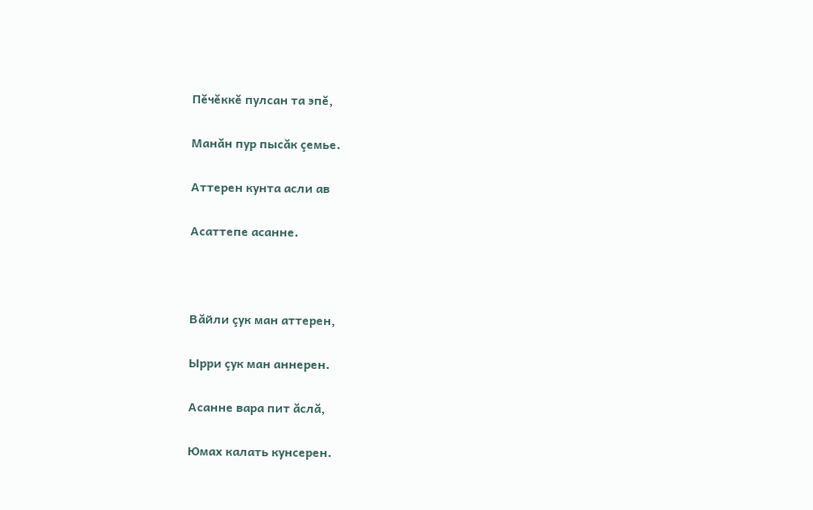Пĕчĕккĕ пулсан та эпĕ,

Манăн пур пысăк çемье.

Аттерен кунта асли ав

Асаттепе асанне.



Вăйли çук ман аттерен,

Ырри çук ман аннерен.

Асанне вара пит ăслă,

Юмах калать кунсерен.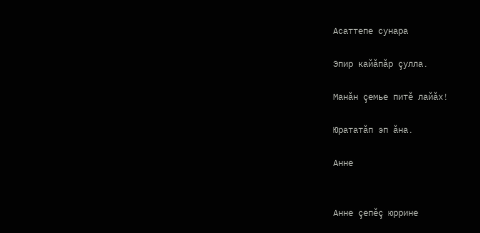Асаттепе сунара

Эпир кайăпăр çулла.

Манăн çемье питĕ лайăх!

Юрататăп эп ăна.

Анне


Анне çепĕç юррине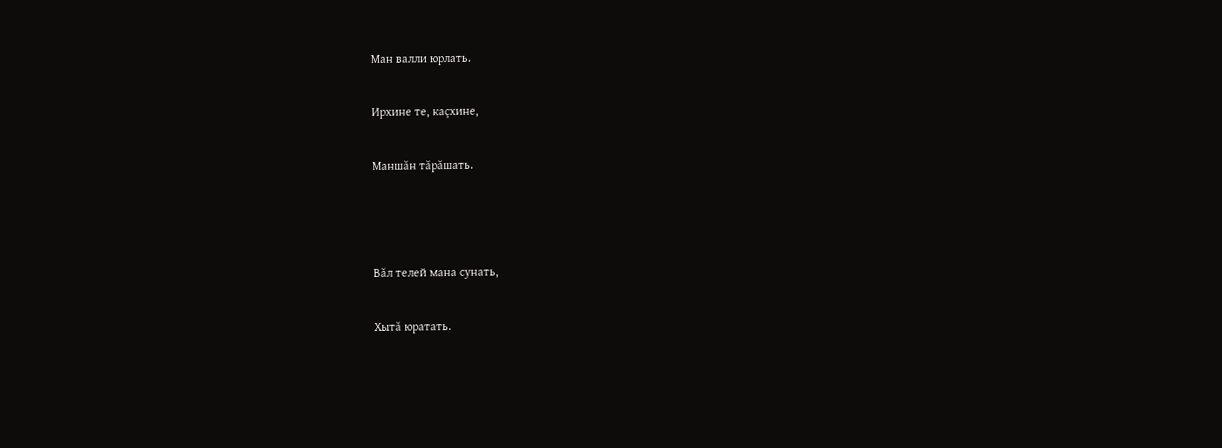Ман валли юрлать.

Ирхине те, каçхине,

Маншăн тăрăшать.



Вăл телей мана сунать,

Хытă юратать.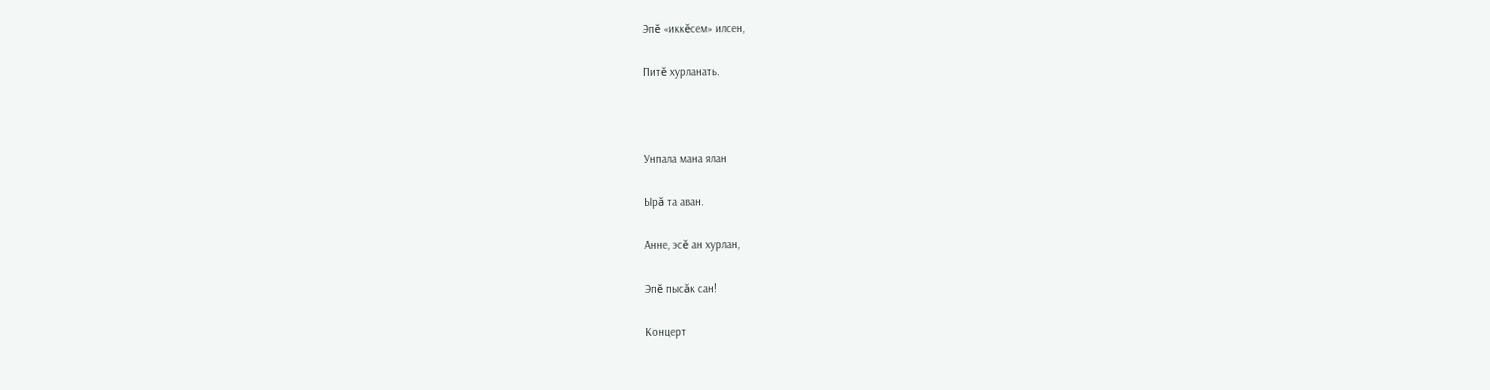Эпĕ «иккĕсем» илсен,

Питĕ хурланать.



Унпала мана ялан

Ырă та аван.

Анне, эсĕ ан хурлан,

Эпĕ пысăк сан!

Концерт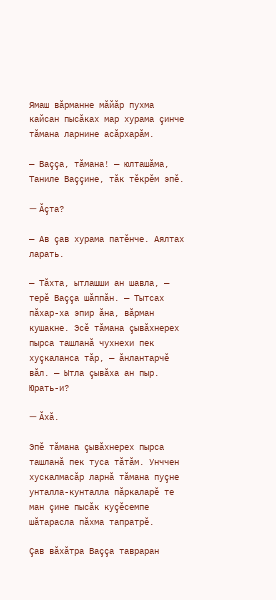Ямаш вăрманне мăйăр пухма кайсан пысăках мар хурама çинче тăмана ларнине асăрхарăм.

— Ваççа, тăмана! — юлташăма, Таниле Ваççине, тăк тĕкрĕм эпĕ.

— Ăçта?

— Ав çав хурама патĕнче. Аялтах ларать.

— Тăхта, ытлашши ан шавла, — терĕ Ваççа шăппăн. — Тытсах пăхар-ха эпир ăна, вăрман кушакне. Эсĕ тăмана çывăхнерех пырса ташланă чухнехи пек хуçкаланса тăр, — ăнлантарчĕ вăл. — Ытла çывăха ан пыр. Юрать-и?

— Ăхă.

Эпĕ тăмана çывăхнерех пырса ташланă пек туса тăтăм. Унччен хускалмасăр ларнă тăмана пуçне унталла-кунталла пăркаларĕ те ман çине пысăк куçĕсемпе шăтарасла пăхма тапратрĕ.

Çав вăхăтра Ваççа тавраран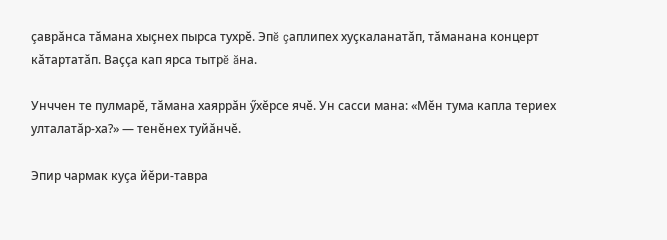çаврăнса тăмана хыçнех пырса тухрĕ. Эпĕ çаплипех хуçкаланатăп, тăманана концерт кăтартатăп. Ваççа кап ярса тытрĕ ăна.

Унччен те пулмарĕ, тăмана хаяррăн ӳхĕрсе ячĕ. Ун сасси мана: «Мĕн тума капла териех улталатăр-ха?» — тенĕнех туйăнчĕ.

Эпир чармак куçа йĕри-тавра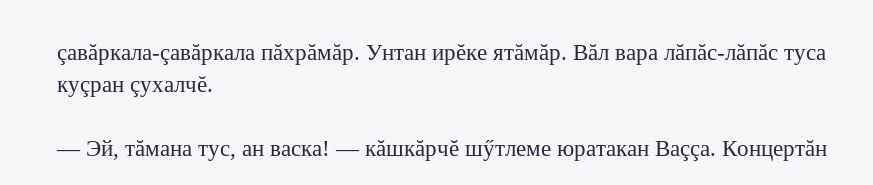çавăркала-çавăркала пăхрăмăр. Унтан ирĕке ятăмăр. Вăл вара лăпăс-лăпăс туса куçран çухалчĕ.

— Эй, тăмана тус, ан васка! — кăшкăрчĕ шӳтлеме юратакан Ваççа. Концертăн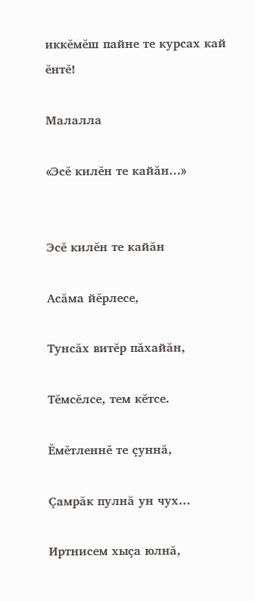иккĕмĕш пайне те курсах кай ĕнтĕ!

Малалла

«Эсĕ килĕн те кайăн...»


Эсĕ килĕн те кайăн

Асăма йĕрлесе,

Тунсăх витĕр пăхайăн,

Тĕмсĕлсе, тем кĕтсе.

Ĕмĕтленнĕ те çуннă,

Çамрăк пулнă ун чух…

Иртнисем хыçа юлнă,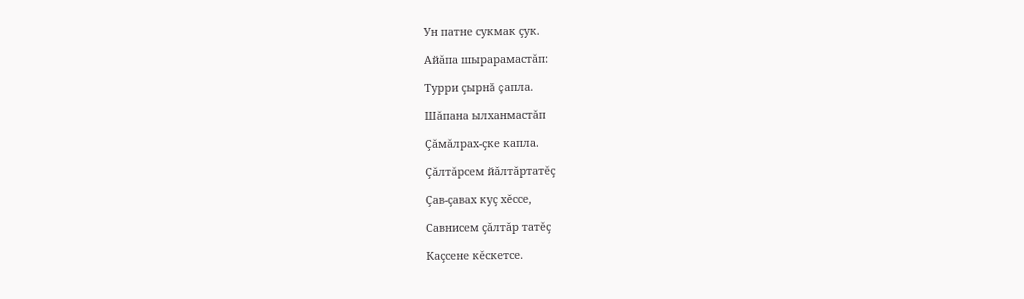Ун патне сукмак çук.

Айăпа шырарамастăп:

Турри çырнă çапла.

Шăпана ылханмастăп

Çăмăлрах-çке капла.

Çăлтăрсем йăлтăртатĕç

Çав-çавах куç хĕссе,

Савнисем çăлтăр татĕç

Каçсене кĕскетсе.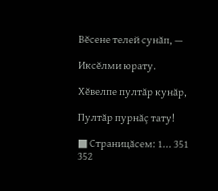Вĕсене телей сунăп, —

Иксĕлми юрату.

Хĕвелпе пултăр кунăр,

Пултăр пурнăç тату!

■ Страницăсем: 1... 351 352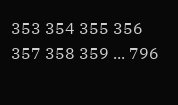353 354 355 356 357 358 359 ... 796